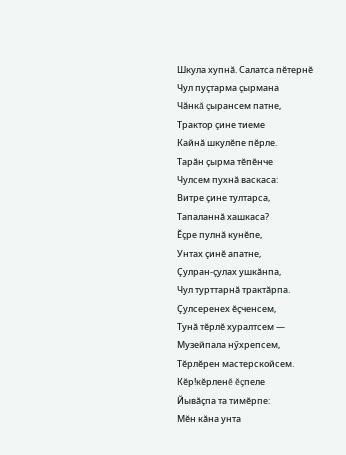Шкула хупнă. Салатса пĕтернĕ
Чул пуçтарма çырмана
Чăнкă çырансем патне,
Трактор çине тиеме
Кайнă шкулĕпе пĕрле.
Тарăн çырма тĕпĕнче
Чулсем пухнă васкаса:
Витре çине тултарса,
Тапаланнă хашкаса?
Ĕçре пулнă кунĕпе,
Унтах çинĕ апатне,
Çулран-çулах ушкăнпа,
Чул турттарнă трактăрпа.
Çулсеренех ĕçченсем,
Тунă тĕрлĕ хуралтсем —
Музейпала нӳхрепсем,
Тĕрлĕрен мастерскойсем.
Кĕр!кĕрленĕ ĕçпеле
Йывăçпа та тимĕрпе:
Мĕн кăна унта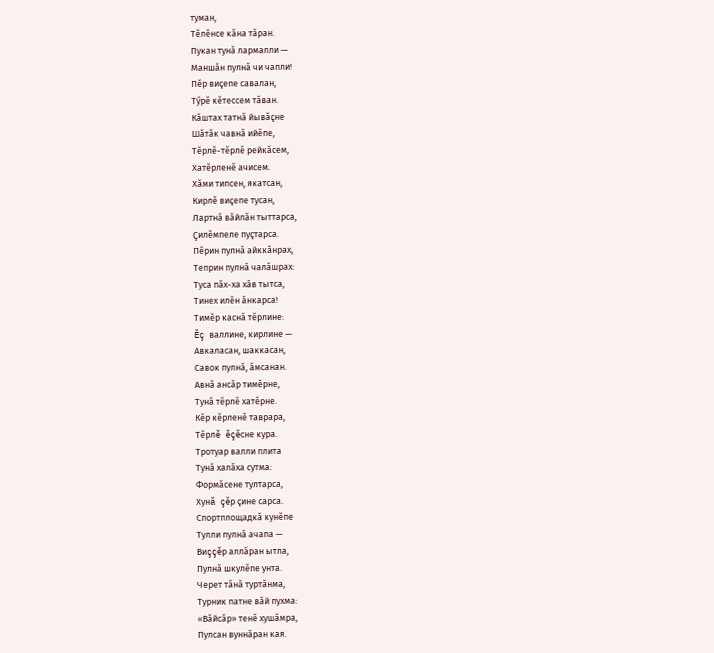туман,
Тĕлĕнсе кăна тăран.
Пукан тунă лармалли —
Маншăн пулнă чи чапли!
Пĕр виçепе савалан,
Тӳрĕ кĕтессем тăван.
Кăштах татнă йывăçне
Шăтăк чавнă ийĕпе,
Тĕрлĕ-тĕрлĕ рейкăсем,
Хатĕрленĕ ачисем.
Хăми типсен, якатсан,
Кирлĕ виçепе тусан,
Лартнă вăйлăн тыттарса,
Çилĕмпеле пуçтарса.
Пĕрин пулнă айккăнрах,
Теприн пулнă чалăшрах:
Туса пăх-ха хăв тытса,
Тинех илĕн ăнкарса!
Тимĕр каснă тĕрлине:
Ĕç валлине, кирлине —
Авкаласан, шаккасан,
Савок пулнă, ăмсанан.
Авнă ансăр тимĕрне,
Тунă тĕрлĕ хатĕрне.
Кĕр кĕрленĕ таврара,
Тĕрлĕ ĕçĕсне кура.
Тротуар валли плита
Тунă халăха сутма:
Формăсене тултарса,
Хунă çĕр çине сарса.
Спортплощадкă кунĕпе
Тулли пулнă ачапа —
Виççĕр аллăран ытла,
Пулнă шкулĕпе унта.
Черет тăнă туртăнма,
Турник патне вăй пухма:
«Вăйсăр» тенĕ хушăмра,
Пулсан вуннăран кая.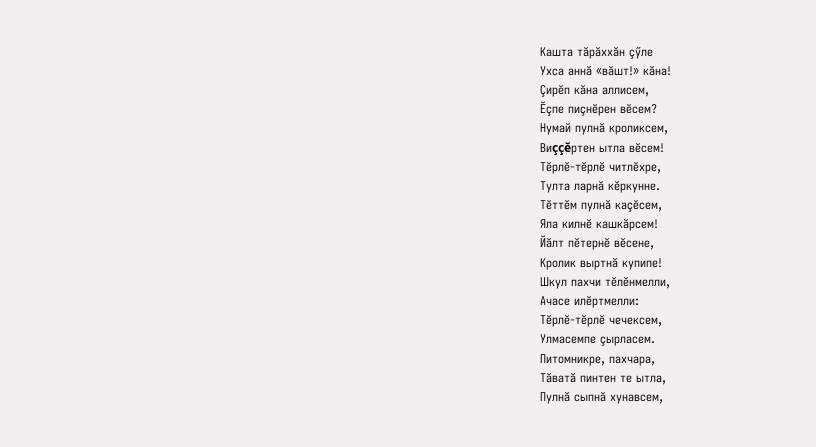Кашта тăрăххăн çӳле
Ухса аннă «вăшт!» кăна!
Çирĕп кăна аллисем,
Ĕçпе пиçнĕрен вĕсем?
Нумай пулнă кроликсем,
Виççĕртен ытла вĕсем!
Тĕрлĕ-тĕрлĕ читлĕхре,
Тулта ларнă кĕркунне.
Тĕттĕм пулнă каçĕсем,
Яла килнĕ кашкăрсем!
Йăлт пĕтернĕ вĕсене,
Кролик выртнă купипе!
Шкул пахчи тĕлĕнмелли,
Ачасе илĕртмелли:
Тĕрлĕ-тĕрлĕ чечексем,
Улмасемпе çырласем.
Питомникре, пахчара,
Тăватă пинтен те ытла,
Пулнă сыпнă хунавсем,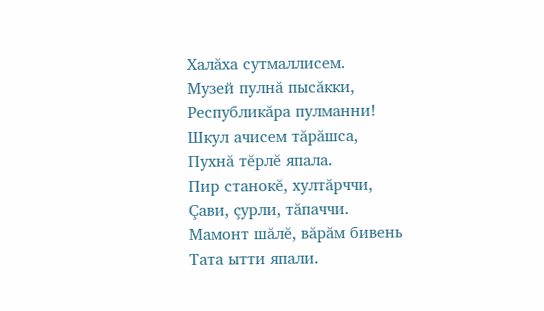Халăха сутмаллисем.
Музей пулнă пысăкки,
Республикăра пулманни!
Шкул ачисем тăрăшса,
Пухнă тĕрлĕ япала.
Пир станокĕ, хултăрччи,
Çави, çурли, тăпаччи.
Мамонт шăлĕ, вăрăм бивень
Тата ытти япали.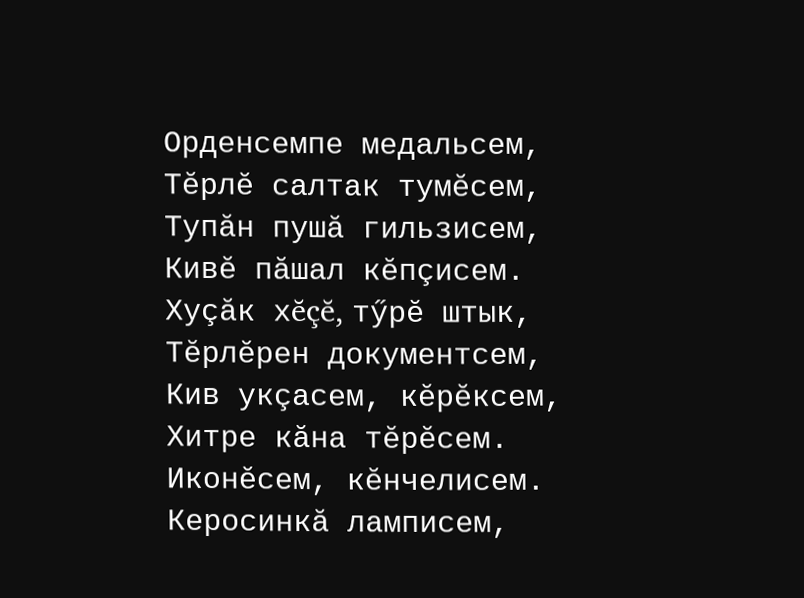Орденсемпе медальсем,
Тĕрлĕ салтак тумĕсем,
Тупăн пушă гильзисем,
Кивĕ пăшал кĕпçисем.
Хуçăк хĕçĕ, тӳрĕ штык,
Тĕрлĕрен документсем,
Кив укçасем, кĕрĕксем,
Хитре кăна тĕрĕсем.
Иконĕсем, кĕнчелисем.
Керосинкă ламписем,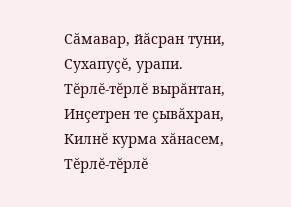Сăмавар, йăсран туни,
Сухапуçĕ, урапи.
Тĕрлĕ-тĕрлĕ вырăнтан,
Инçетрен те çывăхран,
Килнĕ курма хăнасем,
Тĕрлĕ-тĕрлĕ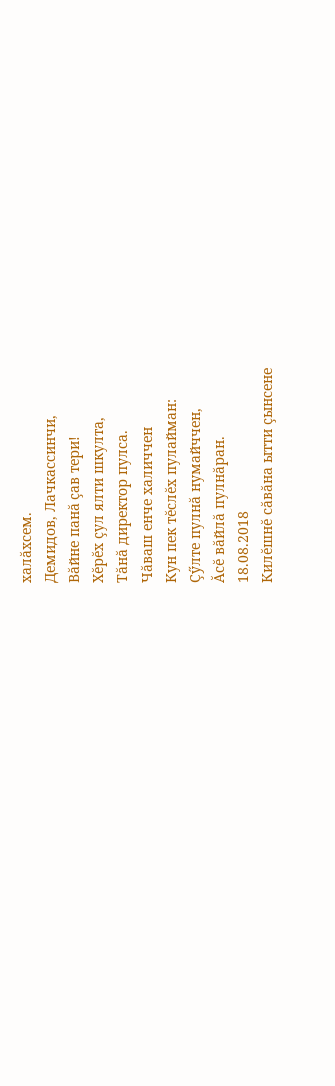халăхсем.
Демидов, Лачкассинчи,
Вăйне панă çав тери!
Хĕрĕх çул ялти шкулта,
Тăнă директор пулса.
Чăваш енче халиччен
Кун пек тĕслĕх пулайман:
Çӳлте пулнă нумайччен,
Ăсĕ вăйлă пулнăран.
18.08.2018
Килĕшнĕ сăвăна ытти çынсене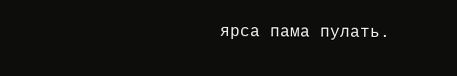ярса пама пулать.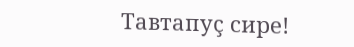Тавтапуç сире!